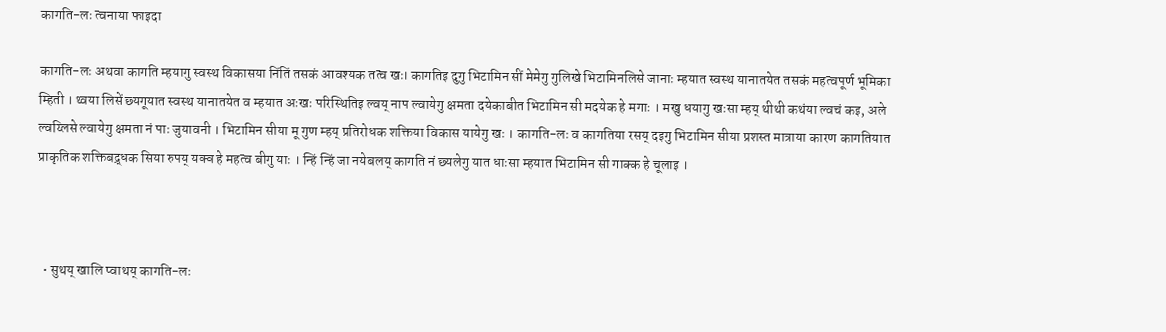कागति-लः त्वनाया फाइदा

कागति-लः अथवा कागति म्हयागु स्वस्थ विकासया निंतिं तसकं आवश्यक तत्व खः। कागतिइ दुगु भिटामिन सीं मेमेगु गुलिखे भिटामिनलिसे जानाः म्हयात स्वस्थ यानातयेत तसकं महत्वपूर्ण भूमिका म्हिती । थ्वया लिसें छ्यगूयात स्वस्थ यानातयेत व म्हयात अःखः परिस्थितिइ ल्वय् नाप ल्वायेगु क्षमता दयेकाबीत भिटामिन सी मदयेक हे मगाः । मखु धयागु खःसा म्हय् थीथी कथंया ल्वचं कइ, अले ल्वय्लिसे ल्वायेगु क्षमता नं पाः जुयावनी । भिटामिन सीया मू गुण म्हय् प्रतिरोधक शक्तिया विकास यायेगु खः । कागति-लः व कागतिया रसय् दइगु भिटामिन सीया प्रशस्त मात्राया कारण कागतियात प्राकृतिक शक्तिबद्र्धक सिया रुपय् यक्व हे महत्व बीगु याः । न्हिं न्हिं जा नयेबलय् कागति नं छ्यलेगु यात धाःसा म्हयात भिटामिन सी गाक्क हे चूलाइ ।



  • सुथय् खालि प्वाथय् कागति-लः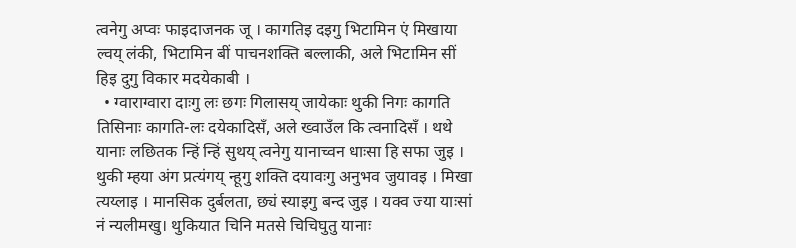त्वनेगु अप्वः फाइदाजनक जू । कागतिइ दइगु भिटामिन एं मिखाया ल्वय् लंकी, भिटामिन बीं पाचनशक्ति बल्लाकी, अले भिटामिन सीं हिइ दुगु विकार मदयेकाबी ।
  • ग्वाराग्वारा दाःगु लः छगः गिलासय् जायेकाः थुकी निगः कागति तिसिनाः कागति-लः दयेकादिसँ, अले ख्वाउँल कि त्वनादिसँ । थथे यानाः लछितक न्हिं न्हिं सुथय् त्वनेगु यानाच्वन धाःसा हि सफा जुइ । थुकी म्हया अंग प्रत्यंगय् न्हूगु शक्ति दयावःगु अनुभव जुयावइ । मिखा त्यय्लाइ । मानसिक दुर्बलता, छ्यं स्याइगु बन्द जुइ । यक्व ज्या याःसां नं न्यलीमखु। थुकियात चिनि मतसे चिचिघुतु यानाः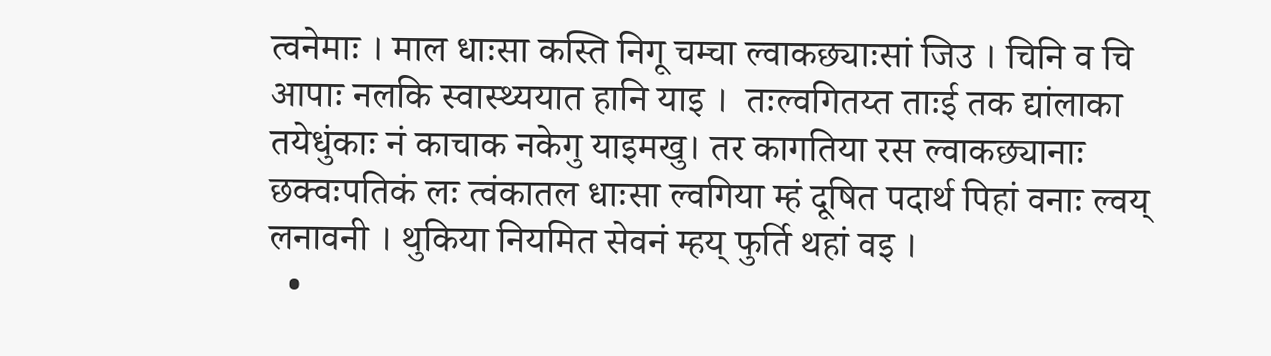त्वनेमाः । माल धाःसा कस्ति निगू चम्चा ल्वाकछ्याःसां जिउ । चिनि व चि आपाः नलकि स्वास्थ्ययात हानि याइ ।  तःल्वगितय्त ताःई तक द्यांलाका तयेधुंकाः नं काचाक नकेगु याइमखु। तर कागतिया रस ल्वाकछ्यानाः छक्वःपतिकं लः त्वंकातल धाःसा ल्वगिया म्हं दूषित पदार्थ पिहां वनाः ल्वय् लनावनी । थुकिया नियमित सेवनं म्हय् फुर्ति थहां वइ ।
  •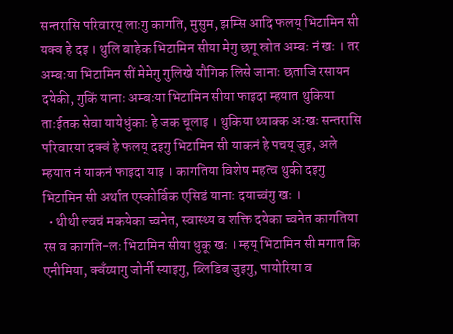सन्तरासि परिवारय् लाःगु कागति, मुसुम, झम्सि आदि फलय् भिटामिन सी यक्व हे दइ । थुलि बाहेक भिटामिन सीया मेगु छगू स्रोत अम्बः नं खः । तर अम्बःया भिटामिन सीं मेमेगु गुलिखे यौगिक लिसे जानाः छताजि रसायन दयेकी, गुकिं यानाः अम्बःया भिटामिन सीया फाइदा म्हयात थुकिया ताःईतक सेवा यायेधुंकाः हे जक चूलाइ । थुकिया थ्याक्क अःखः सन्तरासि परिवारया दक्वं हे फलय् दइगु भिटामिन सी याकनं हे पचय् जुइ, अले म्हयात नं याकनं फाइदा याइ । कागतिया विशेष महत्व थुकी दइगु भिटामिन सी अर्थात एस्कोर्बिक एसिडं यानाः दयाच्वंगु खः ।
  • थीथी ल्वचं मकयेका च्वनेत, स्वास्थ्य व शक्ति दयेका च्वनेत कागतिया रस व कागति-लः भिटामिन सीया धुकू खः । म्हय् भिटामिन सी मगात कि एनीमिया, क्वँय्यागु जोर्नी स्याइगु, ब्लिडिब जुइगु, पायोरिया व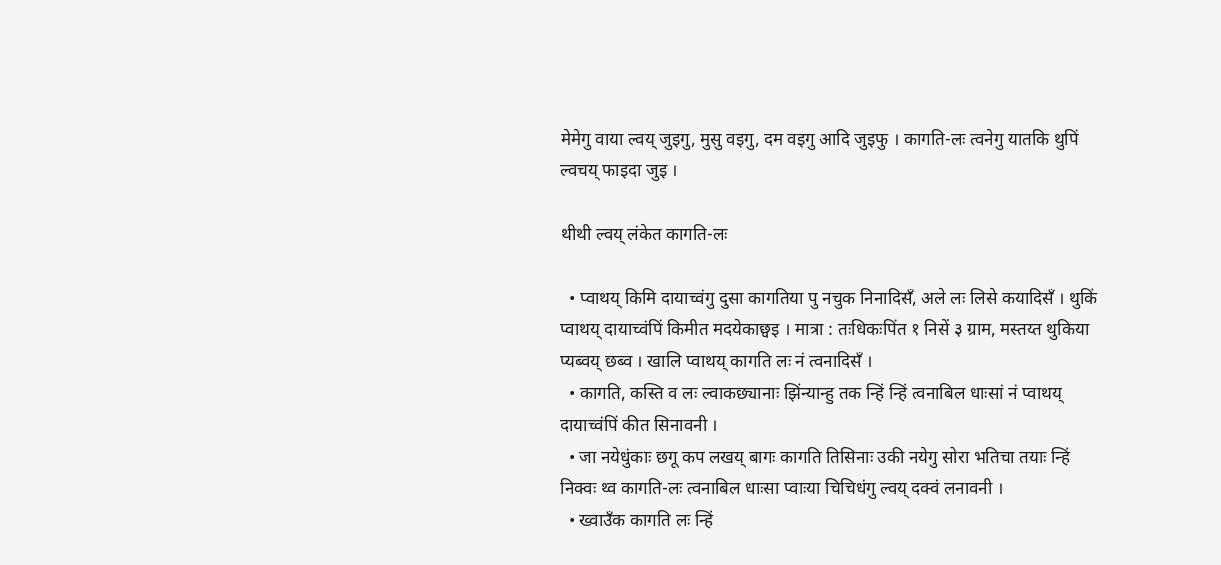मेमेगु वाया ल्वय् जुइगु, मुसु वइगु, दम वइगु आदि जुइफु । कागति-लः त्वनेगु यातकि थुपिं ल्वचय् फाइदा जुइ ।

थीथी ल्वय् लंकेत कागति-लः

  • प्वाथय् किमि दायाच्वंगु दुसा कागतिया पु नचुक निनादिसँ, अले लः लिसे कयादिसँ । थुकिं प्वाथय् दायाच्वंपिं किमीत मदयेकाछ्वइ । मात्रा : तःधिकःपिंत १ निसें ३ ग्राम, मस्तय्त थुकिया प्यब्वय् छब्व । खालि प्वाथय् कागति लः नं त्वनादिसँ ।
  • कागति, कस्ति व लः ल्वाकछ्यानाः झिंन्यान्हु तक न्हिं न्हिं त्वनाबिल धाःसां नं प्वाथय् दायाच्वंपिं कीत सिनावनी ।
  • जा नयेधुंकाः छगू कप लखय् बागः कागति तिसिनाः उकी नयेगु सोरा भतिचा तयाः न्हिं निक्वः थ्व कागति-लः त्वनाबिल धाःसा प्वाःया चिचिधंगु ल्वय् दक्वं लनावनी ।
  • ख्वाउँक कागति लः न्हिं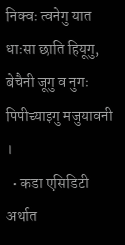निक्वः त्वनेगु यात धाःसा छाति हियूगु, बेचैनी जूगु व नुगः पिपीच्याइगु मजुयावनी ।
  • कडा एसिडिटी अर्थात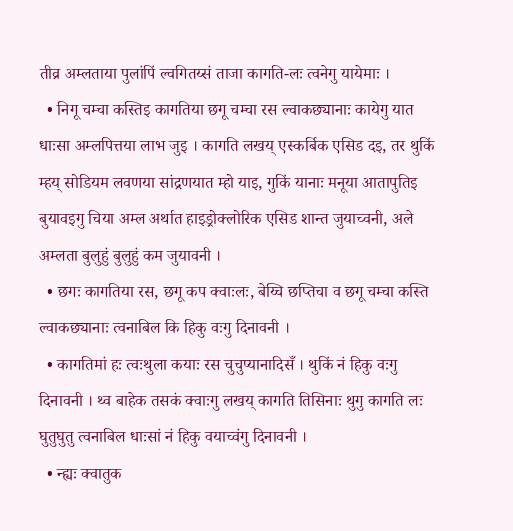तीव्र अम्लताया पुलांपिं ल्वगितय्सं ताजा कागति-लः त्वनेगु यायेमाः ।
  • निगू चम्चा कस्तिइ कागतिया छगू चम्चा रस ल्वाकछ्यानाः कायेगु यात धाःसा अम्लपित्तया लाभ जुइ । कागति लखय् एस्कर्बिक एसिड दइ, तर थुकिं म्हय् सोडियम लवणया सांद्रणयात म्हो याइ, गुकिं यानाः मनूया आतापुतिइ बुयावइगु चिया अम्ल अर्थात हाइड्रोक्लोरिक एसिड शान्त जुयाच्वनी, अले अम्लता बुलुहुं बुलुहुं कम जुयावनी ।
  • छगः कागतिया रस, छगू कप क्वाःलः, बेय्चि छप्तिचा व छगू चम्चा कस्ति ल्वाकछ्यानाः त्वनाबिल कि हिकु वःगु दिनावनी ।
  • कागतिमां हः त्वःथुला कयाः रस चुचुप्यानादिसँ । थुकिं नं हिकु वःगु दिनावनी । थ्व बाहेक तसकं क्वाःगु लखय् कागति तिसिनाः थुगु कागति लः घुतुघुतु त्वनाबिल धाःसां नं हिकु वयाच्वंगु दिनावनी ।
  • न्ह्यः क्वातुक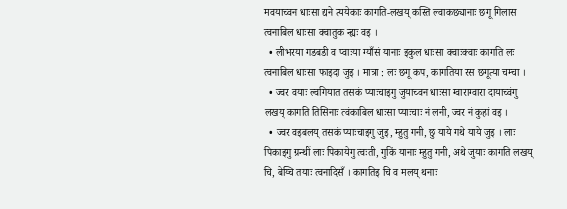मवयाच्वन धाःसा द्यने त्ययेकाः कागति-लखय् कस्ति ल्वाकछ्यानाः छगू गिलास त्वनाबिल धाःसा क्वातुक न्ह्यः वइ ।
  • लीभरया गडबडी व प्वाःया ग्याँसं यानाः इकुल धाःसा क्वाःक्वाः कागति लः त्वनाबिल धाःसा फाइदा जुइ । मात्रा : लः छगू कप, कागतिया रस छगूत्या चम्चा ।
  • ज्वर वयाः ल्वगियात तसकं प्याःचाइगु जुयाच्वन धाःसा ग्वाराग्वारा दायाच्वंगु लखय् कागति तिसिनाः त्वंकाबिल धाःसा प्याःचाः नं लनी, ज्वर नं कुहां वइ ।
  • ज्वर वइबलय् तसकं प्याःचाइगु जुइ, म्हुतु गनी, छु याये गथे याये जुइ । लाः पिकाइगु ग्रन्थीं लाः पिकायेगु त्वःती, गुकिं यानाः म्हुतु गनी, अथे जुयाः कागति लखय् चि, बेय्चि तयाः त्वनादिसँ । कागतिइ चि व मलय् थनाः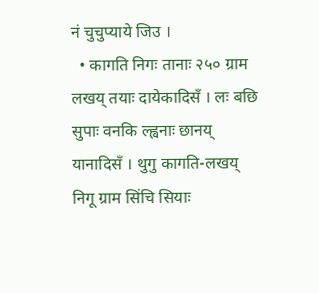नं चुचुप्याये जिउ ।
  • कागति निगः तानाः २५० ग्राम लखय् तयाः दायेकादिसँ । लः बछि सुपाः वनकि ल्ह्वनाः छानय् यानादिसँ । थुगु कागति-लखय् निगू ग्राम सिंचि सियाः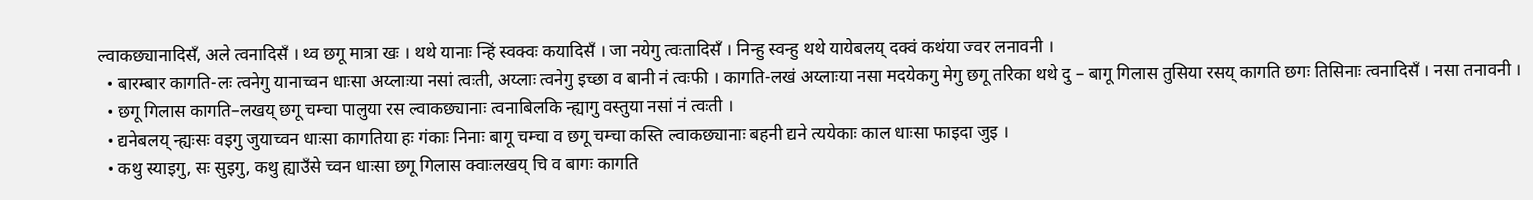ल्वाकछ्यानादिसँ, अले त्वनादिसँ । थ्व छगू मात्रा खः । थथे यानाः न्हिं स्वक्वः कयादिसँ । जा नयेगु त्वःतादिसँ । निन्हु स्वन्हु थथे यायेबलय् दक्वं कथंया ज्वर लनावनी ।
  • बारम्बार कागति-लः त्वनेगु यानाच्वन धाःसा अय्लाःया नसां त्वःती, अय्लाः त्वनेगु इच्छा व बानी नं त्वःफी । कागति-लखं अय्लाःया नसा मदयेकगु मेगु छगू तरिका थथे दु – बागू गिलास तुसिया रसय् कागति छगः तिसिनाः त्वनादिसँ । नसा तनावनी ।
  • छगू गिलास कागति–लखय् छगू चम्चा पालुया रस ल्वाकछ्यानाः त्वनाबिलकि न्ह्यागु वस्तुया नसां नं त्वःती ।
  • द्यनेबलय् न्ह्यःसः वइगु जुयाच्वन धाःसा कागतिया हः गंकाः निनाः बागू चम्चा व छगू चम्चा कस्ति ल्वाकछ्यानाः बहनी द्यने त्ययेकाः काल धाःसा फाइदा जुइ ।
  • कथु स्याइगु, सः सुइगु, कथु ह्याउँसे च्वन धाःसा छगू गिलास क्वाःलखय् चि व बागः कागति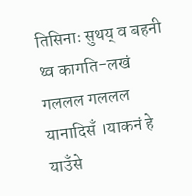तिसिनाः सुथय् व बहनी थ्व कागति-लखं गललल गललल यानादिसँ ।याकनं हे याउँसे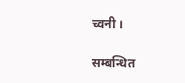च्वनी ।

सम्बन्धित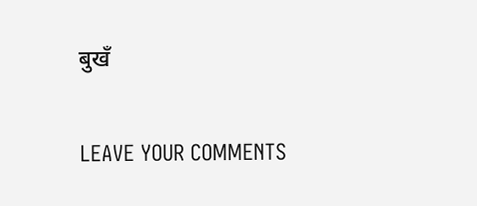बुखँ

LEAVE YOUR COMMENTS